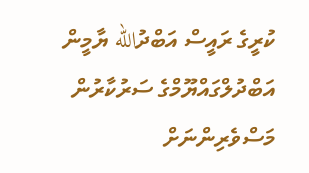ކުރީގެ ރައީސް އަބްދުالله ޔާމީން އަބްދުލްގައްޔޫމްގެ ސަރުކާރުން މަސްވެރިންނަށް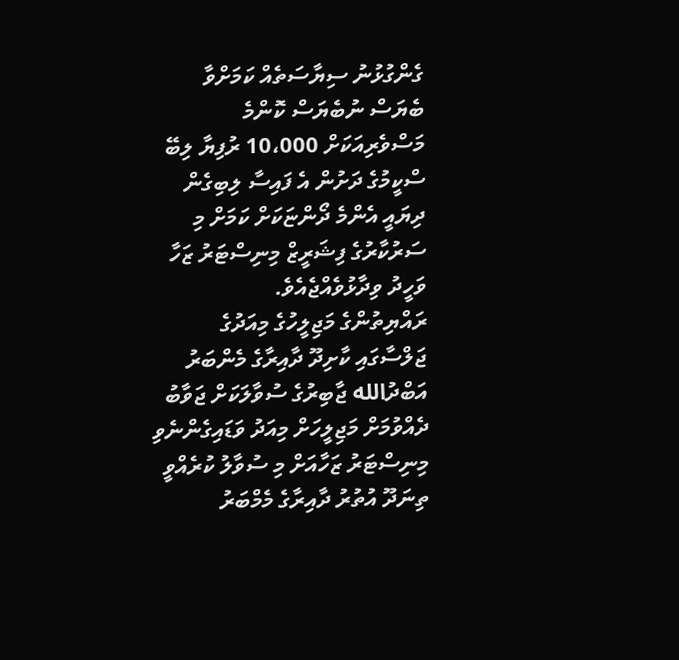ގެންގުޅުނު ސިޔާސަތެއް ކަމަށްވާ ބެޔަސް ނުބެޔަސް ކޮންމެ މަސްވެރިއަކަށް 10،000 ރުފިޔާ ލިބޭ ސްކީމުގެ ދަށުން އެ ފައިސާ ލިބިގެން ދިޔައީ އެންމެ ދޯންޏަކަށް ކަމަށް މި ސަރުކާރުގެ ފިޝަރީޒް މިނިސްޓަރު ޒަހާ ވަހީދު ވިދާޅުވެއްޖެއެވެ.
ރައްޔިތުންގެ މަޖިލީހުގެ މިއަދުގެ ޖަލްސާގައި ކާށިދޫ ދާއިރާގެ މެންބަރު އަބްދުالله ޖާބިރުގެ ސުވާލަކަށް ޖަވާބު ދެއްވުމަށް މަޖިލީހަށް މިއަދު ވަޑައިގެންނެވި މިނިސްޓަރު ޒަހާއަށް މި ސުވާލު ކުރެއްވީ ތިނަދޫ އުތުރު ދާއިރާގެ މެމްބަރު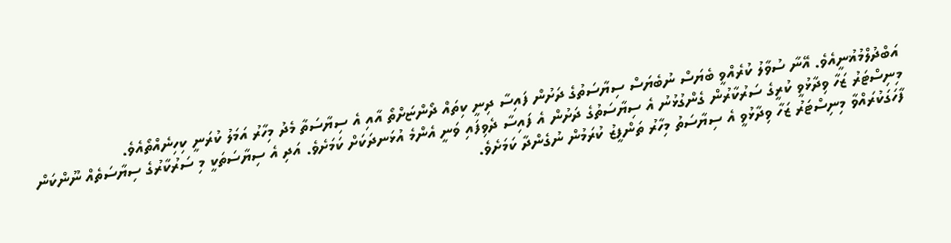އަބްދުލްމުޣުނީއެވެ. އޭނާ ސުވާލު ކުރެއްވީ ބެޔަސް ނުބެޔަސް ސިޔާސަތުގެ ދަށުން ފައިސާ ދިނީ ކިތައް ދޯންޏަށްތޯ އާއި އެ ސިޔާސަތާ މެދު މިހާރު އަމަލު ކުރަނީ ކިހިނެއްތޯއެވެ.
މިނިސްޓަރު ޒަހާ ވިދާޅުވީ ކުރީގެ ސަރުކާރުން ގެންގުޅުނު އެ ސިޔާސަތުގެ ދަށުން އެ ފައިސާ ދެވިފައި ވަނީ އެންމެ އުޅަނދަކަށް ކަމަށެވެ. އަދި އެ ސިޔާސަތަކީ މި ސަރުކާރުގެ ސިޔާސަތެއް ނޫންކަން ފާހަގަކުރައްވާ މިނިސްޓަރު ޒަހާ ވިދާޅުވީ އެ ސިޔާސަތު މިހާރު ތަންފީޒު ކުރަމުން ނުގެންދާ ކަމަށެވެ.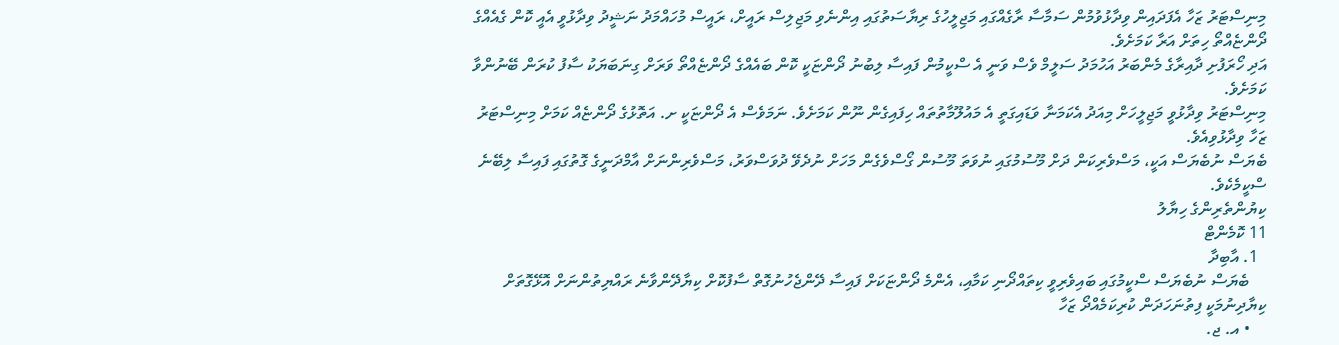މިނިސްޓަރު ޒަހާ އެފަދައިން ވިދާޅުވުމުން ސަމާސާ ރާގެއްގައި މަޖިލީހުގެ ރިޔާސަތުގައި އިންނެވި މަޖިލިސް ރައީށް، ރައީސް މުހައްމަދު ނަޝީދު ވިދާޅުވީ އެއީ ކޮން ގެއެއްގެ ދޯންޏެއްތޯ ހިތަށް އަރާ ކަމަށެވެ.
އަދި ހޯރަފުށި ދާއިރާގެ މެންބަރު އަހުމަދު ސަލީމް ވެސް ވަނީ އެ ސްކީމުން ފައިސާ ލިބުނު ދޯންޏަކީ ކޮން ބައެއްގެ ދޯންޏެއްތޯ ވަރަށް ގިނަބަޔަކު ސާފު ކުރަން ބޭނުންވާ ކަމަށެވެ.
މިނިސްޓަރު ވިދާޅުވީ މަޖިލީހަށް މިއަދު އެކަމަނާ ވަޑައިގަތީ އެ މައުލޫމާތުތައް ހިފައިގެން ނޫން ކަމަށެވެ. ނަމަވެސް އެ ދޯންޏަކީ ށ. އަތޮޅުގެ ދޯންޏެއް ކަމަށް މިނިސްޓަރު ޒަހާ ވިދާޅުވިއެވެ.
ބެޔަސް ނުބެޔަސް އަކީ، މަސްވެރިކަން ދަށް މޫސުމުގައި ނުވަތަ މޫސުން ގޯސްވެގެން މަހަށް ނުދެވޭ ދުވަސްވަރު، މަސްވެރިންނަށް އާމްދަނީގެ ގޮތުގައި ފައިސާ ލިބޭނެ ސްކީމެކެވެ.
ކިޔުންތެރިންގެ ހިޔާލު
11 ކޮމެންޓް
  1. އާބިދާ
    ބެޔަސް ނުބެޔަސް ސްކީމުގައި ބައިވެރިވީ ކިތައްދޯނި ކަމާއި، އެންމެ ދޯންޏަކަށް ފައިސާ ދޭންޖެހުނުގޮތް ސާފުކޮށް ކިޔާދޭންވާނެ ރައްޔިތުންނަށް އޮޅޭގޮތަށް ކިޔާދިނުމަކީ ފިތުނަހަދަން ކުރިކަމެއްދޯ ޒަހާ
    • އ. ޖ.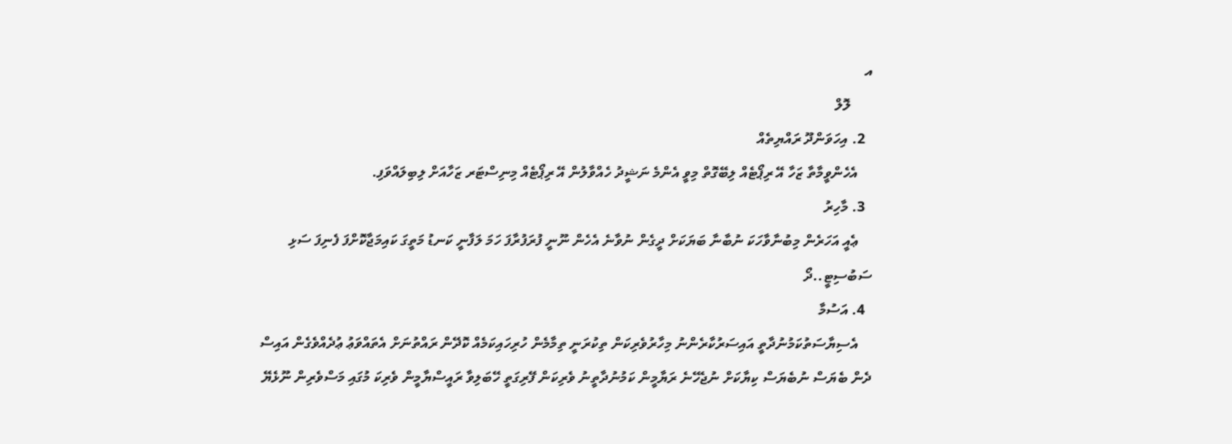އ
      ލޮލް
  2. އިހަވަންދޫ ރައްޔިތެއް
    އެހެންވީމާތާ ޒަހާ އޭ ރިޕޯޓެއް ލިބޭގޮތް މިވީ އެންމެ ނަޝީދު ހެއްވާލުން އޭ ރިޕޯޓެއް މިނިސްޓަރ ޒަހާއަށް ލިބިލައްވަފި.
  3. މާހިރު
    ޢެއީ އަހަރެން މިބުނާވާހަކަ ނުބާނާ ބަޔަކަށް ދީގެން ނުވާނެ އެހެން ނޫނީ ފުރަފުރާފަ ހަމަ ލަފާނީ ކަނޑު މަތީގަ ކައިމަޖާކޮށްފަ ފެނިފަ ސަޅި ސަބުސިޓީ..ދޯ
  4. އަސުމާ
    އެސިޔާސަތުކަމުނުދާތީ އައިސަރުކާރެންނު މިހާރުވެރިކަން ތިކުރަނީ ތިމާމެން ހުރިހައިކަމެއް ކޮދޭން ރައްތުނަށް އެތައްވަޢު ޢުދެއްވެގެން އައިސް ދެން ބެޔަސް ނުބެޔަސް ކިޔާކަށް ނުޖެހޭނެ ރަޔާމީން ކަމުނުދާތީނު ވެރިކަން ފޭރިގަތީ ހޭބަލިވާ ރައީސްޔާމީން ވެރިކަ މުގައި މަސްވެރިން ނޫޅެޔޭ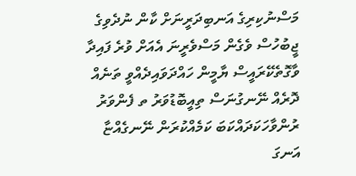މަސްނުކިރިގެ އަނބިދަރީނަށް ކާން ނުދެވިގެ ޖީބުހުސް ވެގެން މަސްވެރީނަ އެއަށް ވުރެ ފައިދާ ވާގޮތެކޭރައީސް ޔާމީން ހައްދަވައިދެއްވީ ތަނެއް ދޮރެއް ނޭނގުނަސް ތިއީބޮޑުވަރު ތ ފެންވަރު ރުންވާހަކަދައްކަބަ ކަމެއްކުރަން ނޭނގެއްޏާ އަނގަ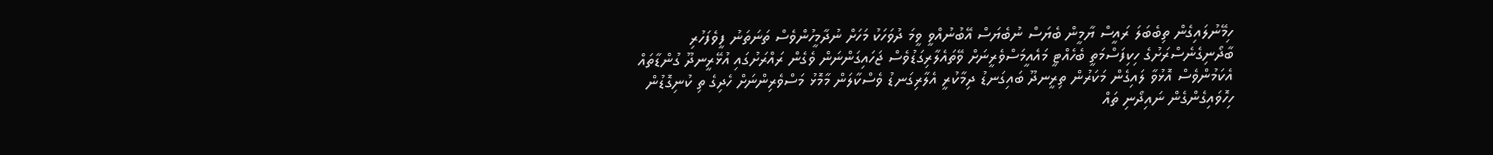ހިމޭނުލައިގެން ތިބެބަލަ ރައީސް ޔާމީން ބެޔަސް ނުބެޔަސް އޭބުނުއްވީ ވީމަ ދުވަހަކު މަހަށް ނުދާމީހުންވެސް ތަނަތަނު ފީވެފަހުރި ބާދޯނިގެނެސްރަށުގެ ހިކިފަސްމަތީ ބެހެއްޓީ މައެއީމަސްވެރީނަށް ވޭތައެލާރިގަޑުވެސް ޖަހައިގަންނަން ވެގެން ރައްރަށުގައި އުޅޭރީނދޫ ގުންޑާތައް އެކަމުންވެސް އޮޅުވާ ލައިގެން މަކަރުން ތިރީނދޫ ބައިގަނޑު ދިމާކުރީ އެލާރިގަނޑު ވެސްކާލަން މާމޮޅު މަސްވެރިންނަށް ހެދިގެ ތި ކުނިގޮޑުން ހިހޮވައިގެންގެން ނައިދޯނި ތައް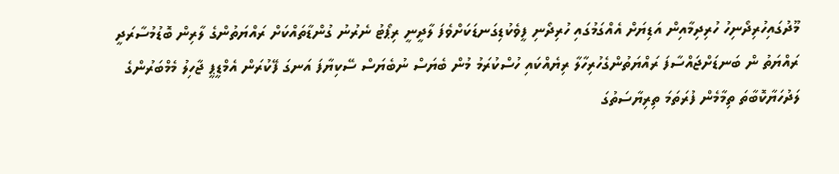މޫދުގައިހުރިދޯނިހު ހުރިދިމާއިން އަޑިޔަށް އެއްގަމުގައި ހުރިދޯނި ފީވެކުޑިގަނޑަކަށްވެފަ ލާދީނީ ރިޕޯޓު ނެރުނު ގުންޑާތައްކަށް ރައްޔަތުންގެ ލާރިން ބޮޑުމުސާރަދީ ރައްޔަތު ން ބަނޑަށްޖައްސާފަ ރައްޔަތުންގެހުރިހާލާ ރިޔެއްކައި ހުސްކުރަމު މުން ބެޔަސް ނުބެޔަސް ސޭކިޔާފަ އަނގަ ފޭކުރަން އެމްޑީޕީ ޖާހިލު މެމްބަރުންގެ ލަދުހަޔާކޮބާތަ ތިމާމެން ފުރަތަމަ ތިރިޔާސަތުގަ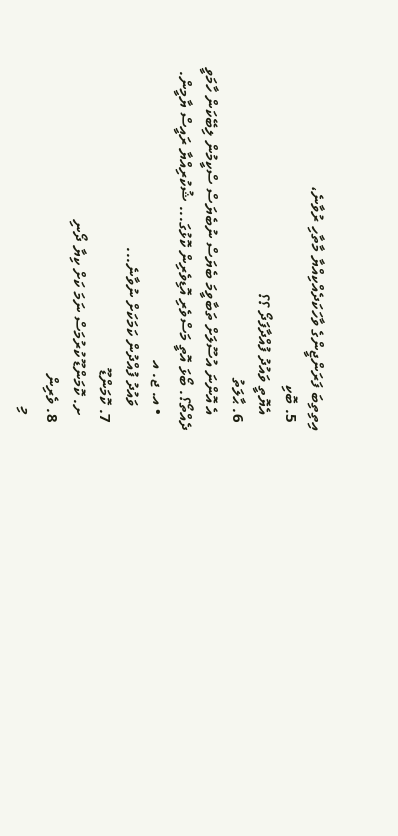އިތިތިބަ ފަރަންޖީންގެ ވާހަކަދެއްކިއްޔާ މާތާހި ރުވާނެ،
  5. ބޮކި
    އެޔޮތީ ވައުދު ފުއްދާފަދޯ ؟؟
  6. ޙާލަތު
    އެ އޮންނަ އުސޫލަށް ތަބާވީމަ ބެޔަސް ނުބެޔަސް ސްކީމުން ލިބޭކަން ހާމަވީ ދެއްތޯ؟. ބޯޅަ އޮތީ މަސްވެރި އޮޑިވެރިން ކޮޅުގަ... ޝުކުރިއްޔާ ރައީސް ޔާމީން.
    • އ. ޖ. އ
      ވައުދު ފުއްދުން ކަމަކަށް ނުވާނެ...
  7. ކޮމަންޑޫ
    ށ. ކޮމަންޑޫ ކުރުމަސް ނަމަ ކަށް ކިޔާ ދޯނި
  8. ވެރިން
    މި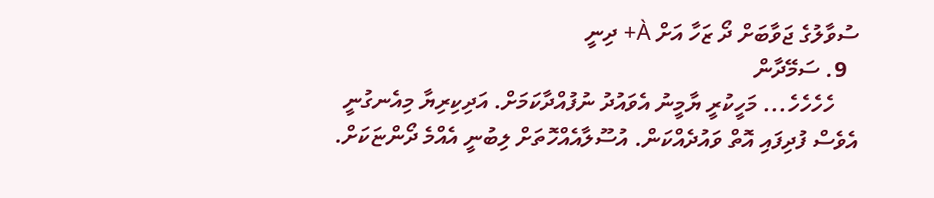ސުވާލުގެ ޖަވާބަށް ދޯ ޒަހާ އަށް À+ ދިނީ
  9. ސަމޭދާން
    ހެހެހެހެ... މަހީކުރީ ޔާމީނު އެވައުދު ނުފުއްދާކަމަށް. އަދިކިރިޔާ މިއެނގުނީ އެވެސް ފުދިފައި އޮތް ވައުދެއްކަން. އުސޫލާއެއްހޮތަށް ލިބުނީ އެއްމެ ދޯންޏަކަށް.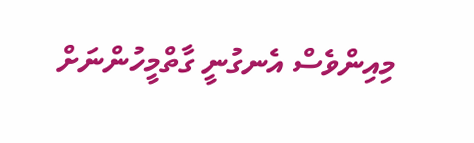މިއިންވެސް އެނގުނީ ގާތްމީހުންނަށް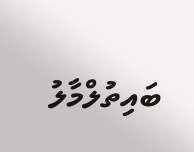ބައިތުލްމާލު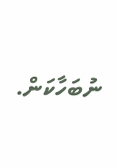ނުބަހާކަން.